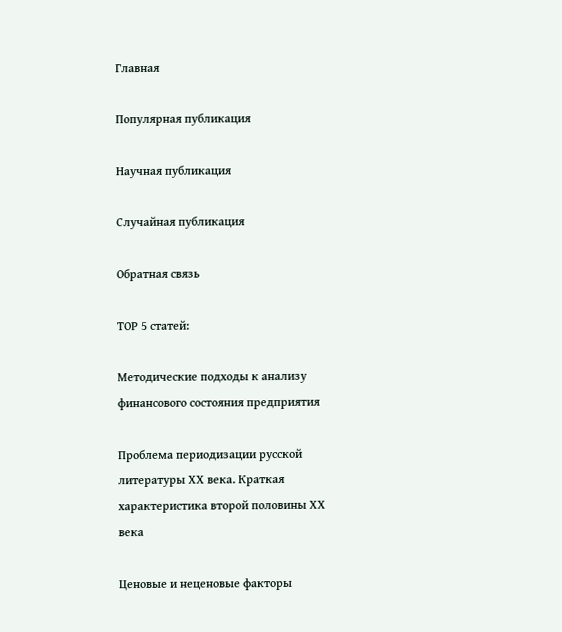Главная

Популярная публикация

Научная публикация

Случайная публикация

Обратная связь

ТОР 5 статей:

Методические подходы к анализу финансового состояния предприятия

Проблема периодизации русской литературы ХХ века. Краткая характеристика второй половины ХХ века

Ценовые и неценовые факторы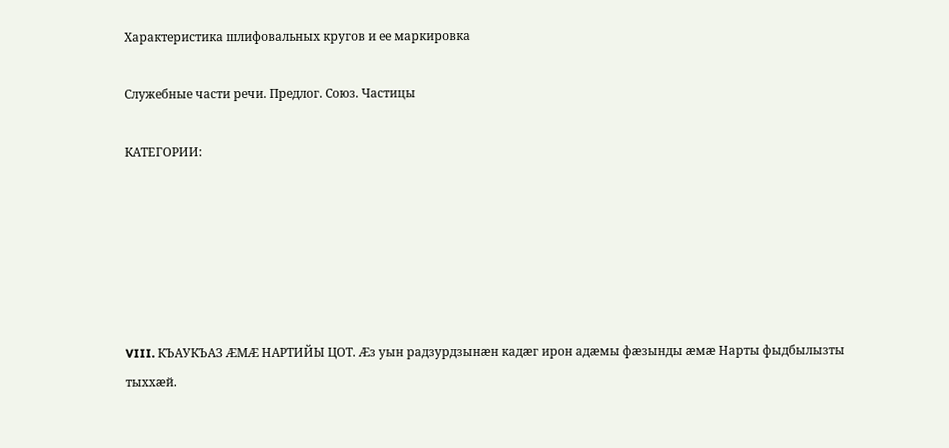Характеристика шлифовальных кругов и ее маркировка

Служебные части речи. Предлог. Союз. Частицы

КАТЕГОРИИ:






VIII. КЪАУКЪАЗ ÆМÆ НАРТИЙЫ ЦОТ. Æз уын радзурдзынæн кадæг ирон адæмы фæзынды æмæ Нарты фыдбылызты тыххæй.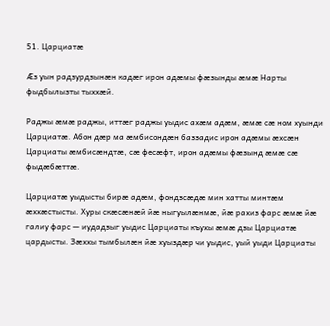51. Царциатæ

Æз уын радзурдзынæн кадæг ирон адæмы фæзынды æмæ Нарты фыдбылызты тыххæй.

Раджы æмæ раджы, иттæг раджы уыдис ахæм адæм, æмæ сæ ном хуынди Царциатæ. Абон дæр ма æмбисондæн баззадис ирон адæмы æхсæн Царциаты æмбисæндтæ, сæ фесæфт, ирон адæмы фæзынд æмæ сæ фыдæбæттæ.

Царциатæ уыдысты бирæ адæм, фондзсæдæ мин хатты минтæм æххæстысты. Хуры скæсæнæй йæ ныгуылæнмæ, йæ рахиз фарс æмæ йæ галиу фарс — иудадзыг уыдис Царциаты къухы æмæ дзы Царциатæ цардысты. Зæххы тымбылæн йæ хуыздæр чи уыдис, уый уыди Царциаты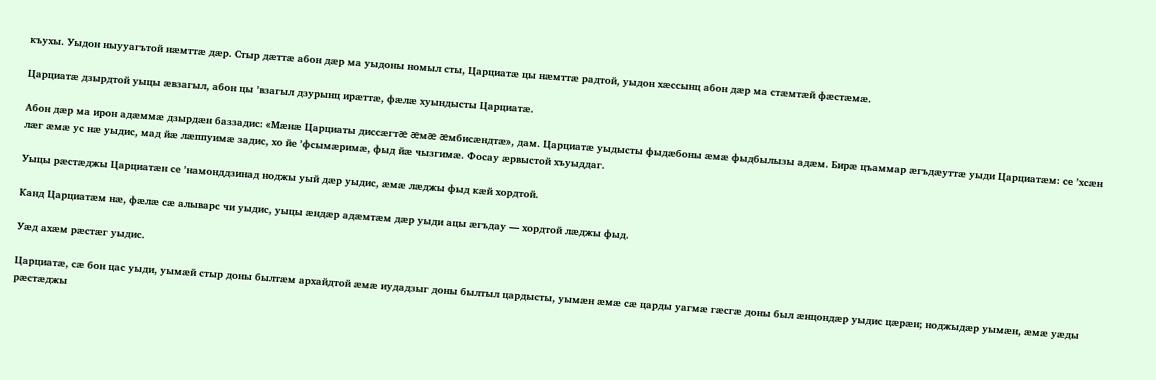къухы. Уыдон ныууагътой нæмттæ дæр. Стыр дæттæ абон дæр ма уыдоны номыл сты, Царциатæ цы нæмттæ радтой, уыдон хæссынц абон дæр ма стæмтæй фæстæмæ.

Царциатæ дзырдтой уыцы æвзагыл, абон цы ’взагыл дзурынц ирæттæ, фæлæ хуындысты Царциатæ.

Абон дæр ма ирон адæммæ дзырдæн баззадис: «Мæнæ Царциаты диссæгтæ æмæ æмбисæндтæ», дам. Царциатæ уыдысты фыдæбоны æмæ фыдбылызы адæм. Бирæ цъаммар æгъдæуттæ уыди Царциатæм: се ’хсæн лæг æмæ ус нæ уыдис, мад йæ лæппуимæ задис, хо йе ’фсымæримæ, фыд йæ чызгимæ. Фосау æрвыстой хъуыддаг.

Уыцы рæстæджы Царциатæн се ’намонддзинад ноджы уый дæр уыдис, æмæ лæджы фыд кæй хордтой.

Канд Царциатæм нæ, фæлæ сæ алыварс чи уыдис, уыцы æндæр адæмтæм дæр уыди ацы æгъдау — хордтой лæджы фыд.

Уæд ахæм рæстæг уыдис.

Царциатæ, сæ бон цас уыди, уымæй стыр доны былтæм архайдтой æмæ иудадзыг доны былтыл цардысты, уымæн æмæ сæ царды уагмæ гæсгæ доны был æнцондæр уыдис цæрæн; ноджыдæр уымæн, æмæ уæды рæстæджы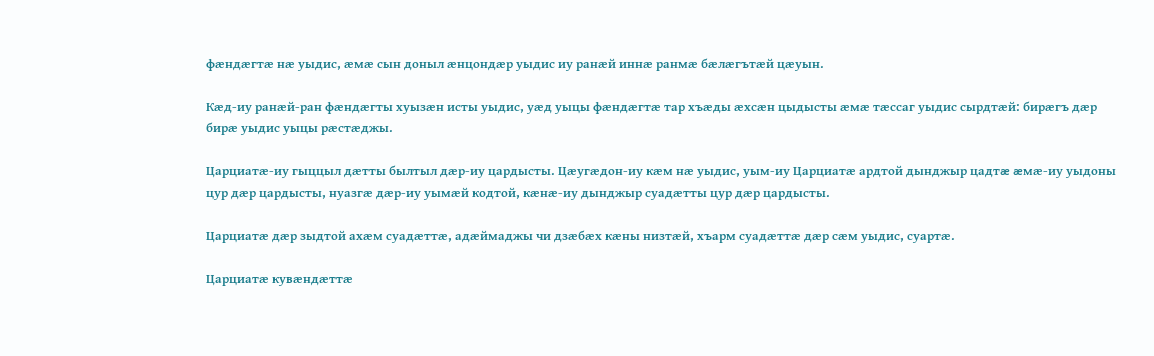фæндæгтæ нæ уыдис, æмæ сын доныл æнцондæр уыдис иу ранæй иннæ ранмæ бæлæгътæй цæуын.

Кæд-иу ранæй-ран фæндæгты хуызæн исты уыдис, уæд уыцы фæндæгтæ тар хъæды æхсæн цыдысты æмæ тæссаг уыдис сырдтæй: бирæгъ дæр бирæ уыдис уыцы рæстæджы.

Царциатæ-иу гыццыл дæтты былтыл дæр-иу цардысты. Цæугæдон-иу кæм нæ уыдис, уым-иу Царциатæ ардтой дынджыр цадтæ æмæ-иу уыдоны цур дæр цардысты, нуазгæ дæр-иу уымæй кодтой, кæнæ-иу дынджыр суадæтты цур дæр цардысты.

Царциатæ дæр зыдтой ахæм суадæттæ, адæймаджы чи дзæбæх кæны низтæй, хъарм суадæттæ дæр сæм уыдис, суартæ.

Царциатæ кувæндæттæ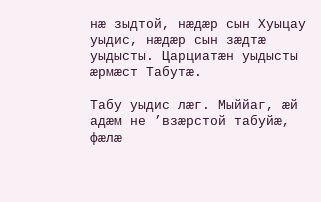нæ зыдтой, нæдæр сын Хуыцау уыдис, нæдæр сын зæдтæ уыдысты. Царциатæн уыдысты æрмæст Табутæ.

Табу уыдис лæг. Мыййаг, æй адæм не ’взæрстой табуйæ, фæлæ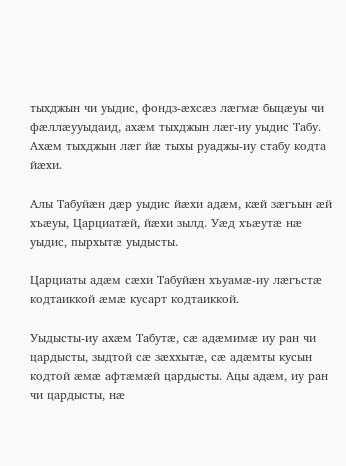тыхджын чи уыдис, фондз-æхсæз лæгмæ быцæуы чи фæллæууыдаид, ахæм тыхджын лæг-иу уыдис Табу. Ахæм тыхджын лæг йæ тыхы руаджы-иу стабу кодта йæхи.

Алы Табуйæн дæр уыдис йæхи адæм, кæй зæгъын æй хъæуы, Царциатæй, йæхи зылд. Уæд хъæутæ нæ уыдис, пырхытæ уыдысты.

Царциаты адæм сæхи Табуйæн хъуамæ-иу лæгъстæ кодтаиккой æмæ кусарт кодтаиккой.

Уыдысты-иу ахæм Табутæ, сæ адæмимæ иу ран чи цардысты, зыдтой сæ зæххытæ, сæ адæмты кусын кодтой æмæ афтæмæй цардысты. Ацы адæм, иу ран чи цардысты, нæ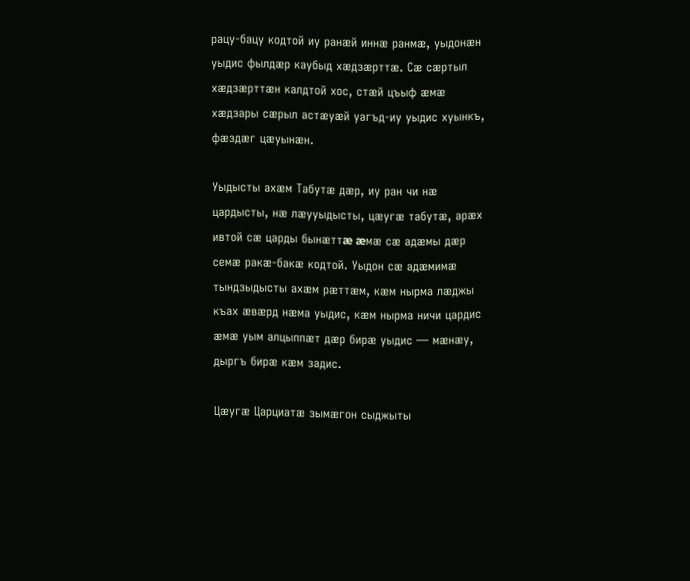рацу-бацу кодтой иу ранæй иннæ ранмæ, уыдонæн уыдис фылдæр каубыд хæдзæрттæ. Сæ сæртыл хæдзæрттæн калдтой хос, стæй цъыф æмæ хæдзары сæрыл астæуæй уагъд-иу уыдис хуынкъ, фæздæг цæуынæн.

Уыдысты ахæм Табутæ дæр, иу ран чи нæ цардысты, нæ лæууыдысты, цæугæ табутæ, арæх ивтой сæ царды бынæттæ æмæ сæ адæмы дæр семæ ракæ-бакæ кодтой. Уыдон сæ адæмимæ тындзыдысты ахæм рæттæм, кæм нырма лæджы къах æвæрд нæма уыдис, кæм нырма ничи цардис æмæ уым алцыппæт дæр бирæ уыдис — мæнæу, дыргъ бирæ кæм задис.

Цæугæ Царциатæ зымæгон сыджыты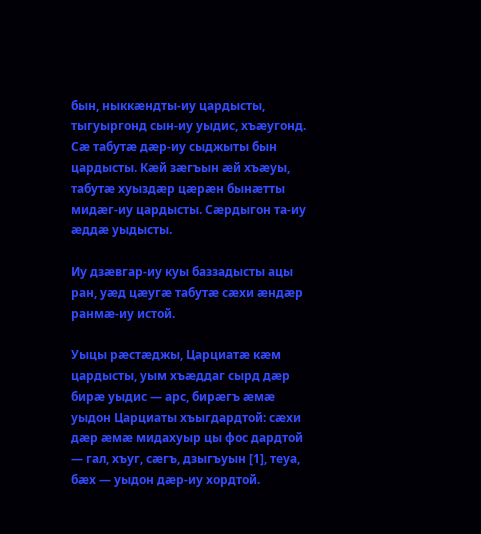бын, ныккæндты-иу цардысты, тыгуыргонд сын-иу уыдис, хъæугонд. Сæ табутæ дæр-иу сыджыты бын цардысты. Кæй зæгъын æй хъæуы, табутæ хуыздæр цæрæн бынæтты мидæг-иу цардысты. Сæрдыгон та-иу æддæ уыдысты.

Иу дзæвгар-иу куы баззадысты ацы ран, уæд цæугæ табутæ сæхи æндæр ранмæ-иу истой.

Уыцы рæстæджы, Царциатæ кæм цардысты, уым хъæддаг сырд дæр бирæ уыдис — арс, бирæгъ æмæ уыдон Царциаты хъыгдардтой: сæхи дæр æмæ мидахуыр цы фос дардтой — гал, хъуг, сæгъ, дзыгъуын [1], теуа, бæх — уыдон дæр-иу хордтой.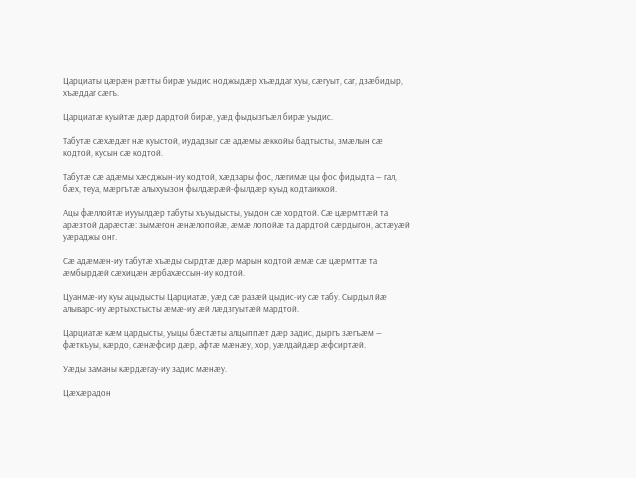Царциаты цæрæн рæтты бирæ уыдис ноджыдæр хъæддаг хуы, сæгуыт, саг, дзæбидыр, хъæддаг сæгъ.

Царциатæ куыйтæ дæр дардтой бирæ, уæд фыдызгъæл бирæ уыдис.

Табутæ сæхæдæг нæ куыстой, иудадзыг сæ адæмы æккойы бадтысты, змæлын сæ кодтой, кусын сæ кодтой.

Табутæ сæ адæмы хæсджын-иу кодтой, хæдзары фос, лæгимæ цы фос фидыдта — гал, бæх, теуа, мæргътæ алыхуызон фылдæрæй-фылдæр куыд кодтаиккой.

Ацы фæллойтæ иууылдæр табуты хъуыдысты, уыдон сæ хордтой. Сæ цæрмттæй та арæзтой дарæстæ: зымæгон æнæлопойæ, æмæ лопойæ та дардтой сæрдыгон, астæуæй уæраджы онг.

Сæ адæмæн-иу табутæ хъæды сырдтæ дæр марын кодтой æмæ сæ цæрмттæ та æмбырдæй сæхицæн æрбахæссын-иу кодтой.

Цуанмæ-иу куы ацыдысты Царциатæ, уæд сæ разæй цыдис-иу сæ табу. Сырдыл йæ алыварс-иу æртыхстысты æмæ-иу æй лæдзгуытæй мардтой.

Царциатæ кæм цардысты, уыцы бæстæты алцыппæт дæр задис, дыргъ зæгъæм — фæткъуы, кæрдо, сæнæфсир дæр, афтæ мæнæу, хор, уæлдайдæр æфсиртæй.

Уæды заманы кæрдæгау-иу задис мæнæу.

Цæхæрадон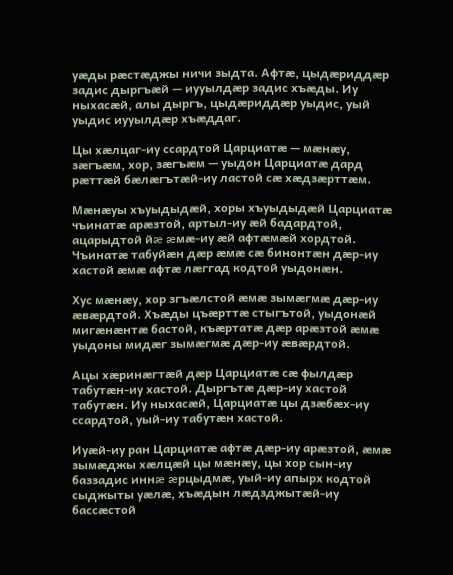уæды рæстæджы ничи зыдта. Афтæ, цыдæриддæр задис дыргъæй — иууылдæр задис хъæды. Иу ныхасæй, алы дыргъ, цыдæриддæр уыдис, уый уыдис иууылдæр хъæддаг.

Цы хæлцаг-иу ссардтой Царциатæ — мæнæу, зæгъæм, хор, зæгъæм — уыдон Царциатæ дард рæттæй бæлæгътæй-иу ластой сæ хæдзæрттæм.

Мæнæуы хъуыдыдæй, хоры хъуыдыдæй Царциатæ чъинатæ арæзтой, артыл-иу æй бадардтой, ацарыдтой йæ æмæ-иу æй афтæмæй хордтой. Чъинатæ табуйæн дæр æмæ сæ бинонтæн дæр-иу хастой æмæ афтæ лæггад кодтой уыдонæн.

Хус мæнæу, хор згъæлстой æмæ зымæгмæ дæр-иу æвæрдтой. Хъæды цъæрттæ стыгътой, уыдонæй мигæнæнтæ бастой, къæртатæ дæр арæзтой æмæ уыдоны мидæг зымæгмæ дæр-иу æвæрдтой.

Ацы хæринæгтæй дæр Царциатæ сæ фылдæр табутæн-иу хастой. Дыргътæ дæр-иу хастой табутæн. Иу ныхасæй, Царциатæ цы дзæбæх-иу ссардтой, уый-иу табутæн хастой.

Иуæй-иу ран Царциатæ афтæ дæр-иу арæзтой, æмæ зымæджы хæлцæй цы мæнæу, цы хор сын-иу баззадис иннæ æрцыдмæ, уый-иу апырх кодтой сыджыты уæлæ, хъæдын лæдзджытæй-иу бассæстой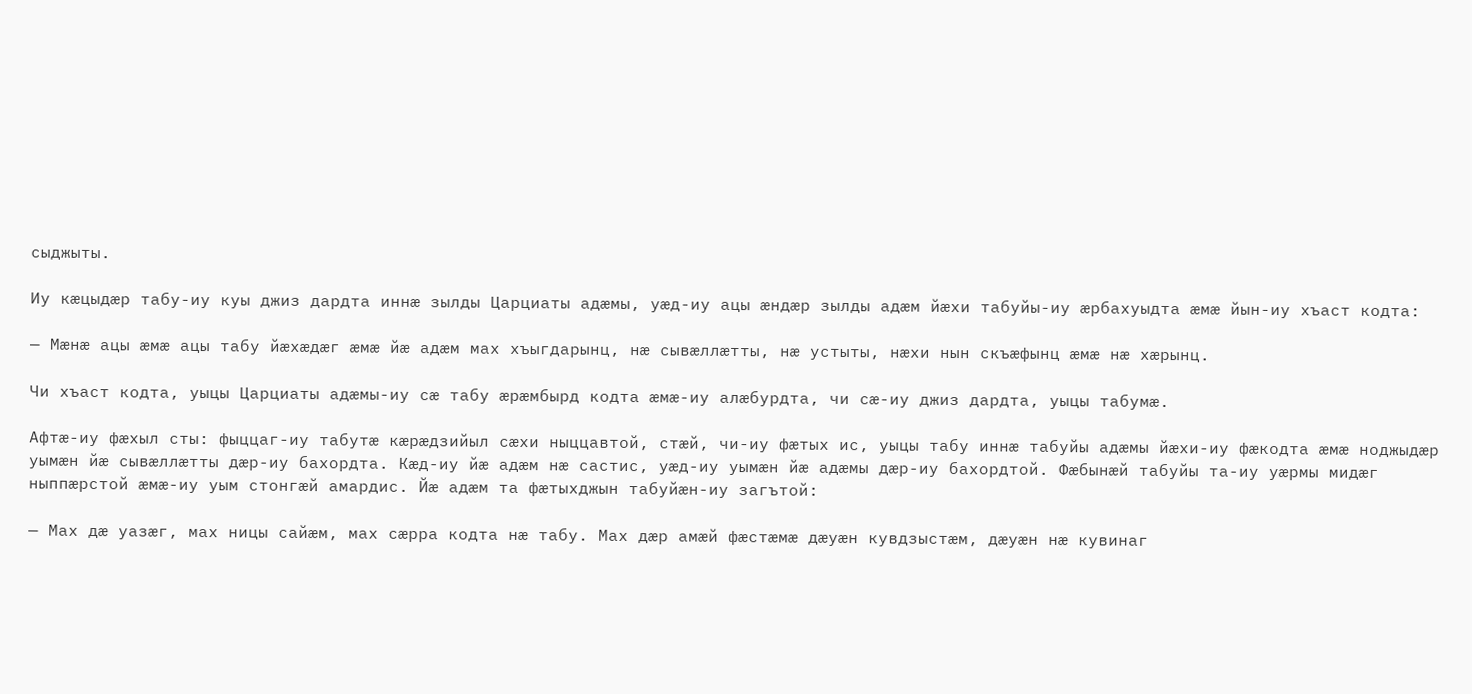сыджыты.

Иу кæцыдæр табу-иу куы джиз дардта иннæ зылды Царциаты адæмы, уæд-иу ацы æндæр зылды адæм йæхи табуйы-иу æрбахуыдта æмæ йын-иу хъаст кодта:

— Мæнæ ацы æмæ ацы табу йæхæдæг æмæ йæ адæм мах хъыгдарынц, нæ сывæллæтты, нæ устыты, нæхи нын скъæфынц æмæ нæ хæрынц.

Чи хъаст кодта, уыцы Царциаты адæмы-иу сæ табу æрæмбырд кодта æмæ-иу алæбурдта, чи сæ-иу джиз дардта, уыцы табумæ.

Афтæ-иу фæхыл сты: фыццаг-иу табутæ кæрæдзийыл сæхи ныццавтой, стæй, чи-иу фæтых ис, уыцы табу иннæ табуйы адæмы йæхи-иу фæкодта æмæ ноджыдæр уымæн йæ сывæллæтты дæр-иу бахордта. Кæд-иу йæ адæм нæ састис, уæд-иу уымæн йæ адæмы дæр-иу бахордтой. Фæбынæй табуйы та-иу уæрмы мидæг ныппæрстой æмæ-иу уым стонгæй амардис. Йæ адæм та фæтыхджын табуйæн-иу загътой:

— Мах дæ уазæг, мах ницы сайæм, мах сæрра кодта нæ табу. Мах дæр амæй фæстæмæ дæуæн кувдзыстæм, дæуæн нæ кувинаг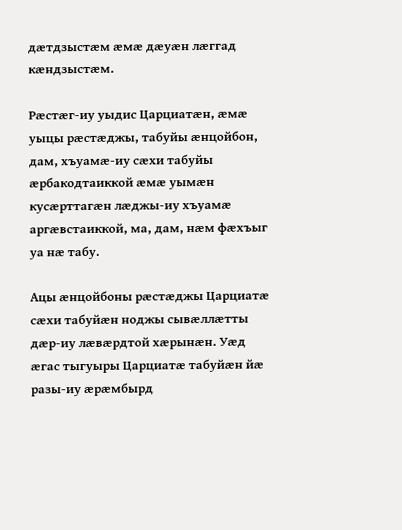дæтдзыстæм æмæ дæуæн лæггад кæндзыстæм.

Рæстæг-иу уыдис Царциатæн, æмæ уыцы рæстæджы, табуйы æнцойбон, дам, хъуамæ-иу сæхи табуйы æрбакодтаиккой æмæ уымæн кусæрттагæн лæджы-иу хъуамæ аргæвстаиккой, ма, дам, нæм фæхъыг уа нæ табу.

Ацы æнцойбоны рæстæджы Царциатæ сæхи табуйæн ноджы сывæллæтты дæр-иу лæвæрдтой хæрынæн. Уæд æгас тыгуыры Царциатæ табуйæн йæ разы-иу æрæмбырд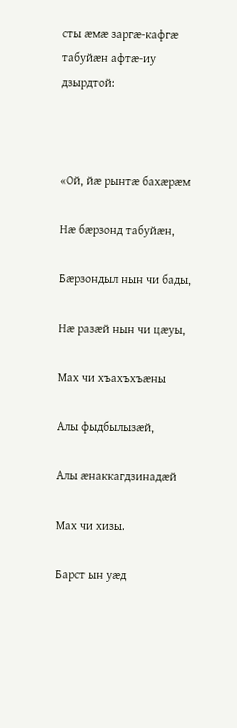сты æмæ заргæ-кафгæ табуйæн афтæ-иу дзырдтой:



«Ой, йæ рынтæ бахæрæм

Нæ бæрзонд табуйæн,

Бæрзондыл нын чи бады,

Нæ разæй нын чи цæуы,

Мах чи хъахъхъæны

Алы фыдбылызæй,

Алы æнаккагдзинадæй

Мах чи хизы.

Барст ын уæд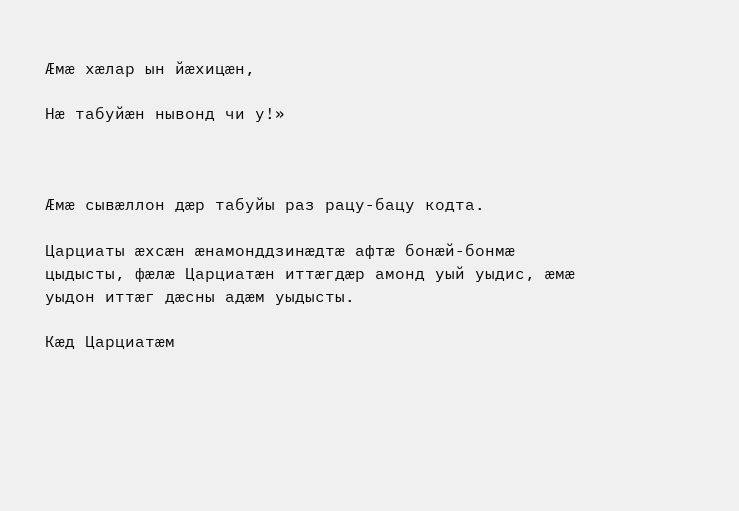Æмæ хæлар ын йæхицæн,

Нæ табуйæн нывонд чи у!»



Æмæ сывæллон дæр табуйы раз рацу-бацу кодта.

Царциаты æхсæн æнамонддзинæдтæ афтæ бонæй-бонмæ цыдысты, фæлæ Царциатæн иттæгдæр амонд уый уыдис, æмæ уыдон иттæг дæсны адæм уыдысты.

Кæд Царциатæм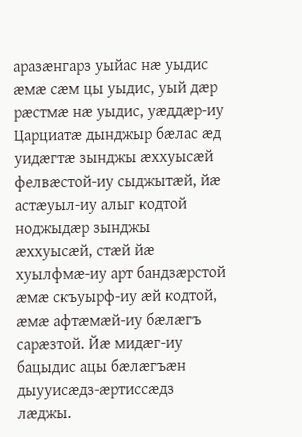аразæнгарз уыйас нæ уыдис æмæ сæм цы уыдис, уый дæр рæстмæ нæ уыдис, уæддæр-иу Царциатæ дынджыр бæлас æд уидæгтæ зынджы æххуысæй фелвæстой-иу сыджытæй, йæ астæуыл-иу алыг кодтой ноджыдæр зынджы æххуысæй, стæй йæ хуылфмæ-иу арт бандзæрстой æмæ скъуырф-иу æй кодтой, æмæ афтæмæй-иу бæлæгъ сарæзтой. Йæ мидæг-иу бацыдис ацы бæлæгъæн дыууисæдз-æртиссæдз лæджы.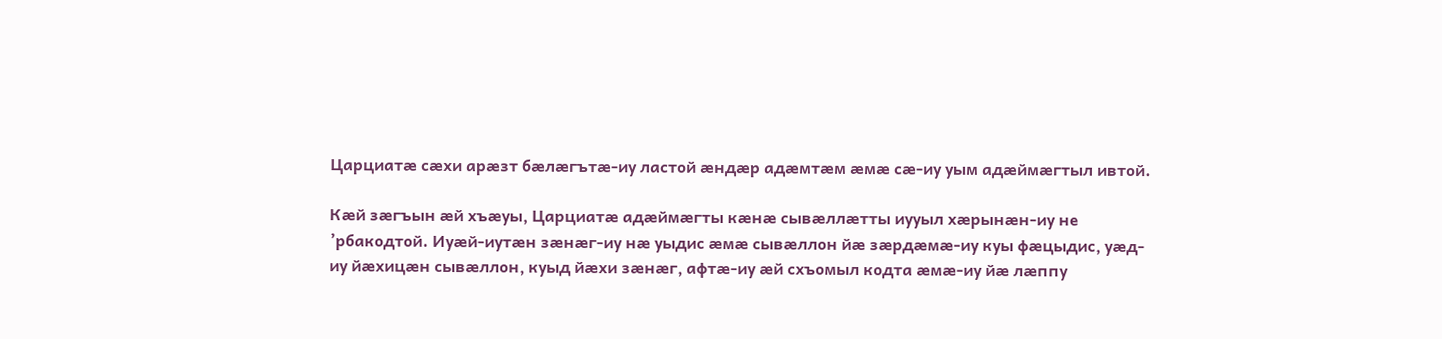Царциатæ сæхи арæзт бæлæгътæ-иу ластой æндæр адæмтæм æмæ сæ-иу уым адæймæгтыл ивтой.

Кæй зæгъын æй хъæуы, Царциатæ адæймæгты кæнæ сывæллæтты иууыл хæрынæн-иу не ’рбакодтой. Иуæй-иутæн зæнæг-иу нæ уыдис æмæ сывæллон йæ зæрдæмæ-иу куы фæцыдис, уæд-иу йæхицæн сывæллон, куыд йæхи зæнæг, афтæ-иу æй схъомыл кодта æмæ-иу йæ лæппу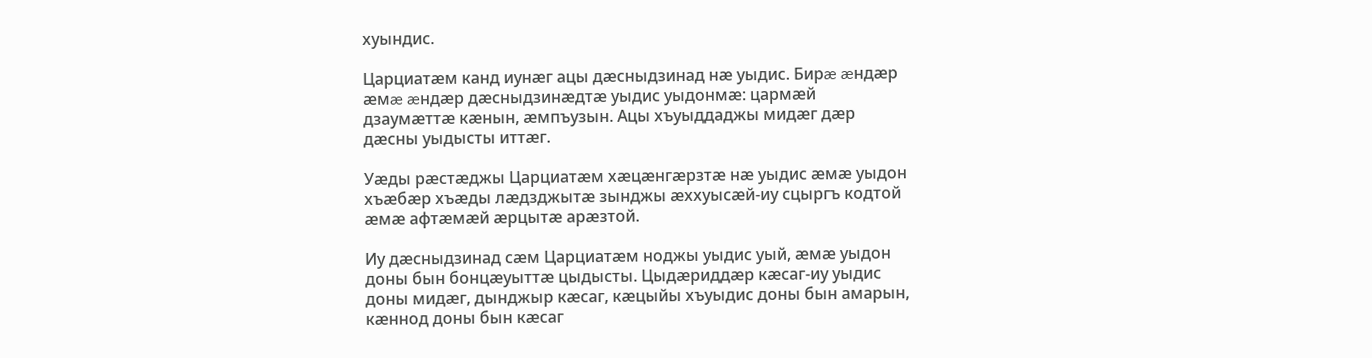хуындис.

Царциатæм канд иунæг ацы дæсныдзинад нæ уыдис. Бирæ æндæр æмæ æндæр дæсныдзинæдтæ уыдис уыдонмæ: цармæй дзаумæттæ кæнын, æмпъузын. Ацы хъуыддаджы мидæг дæр дæсны уыдысты иттæг.

Уæды рæстæджы Царциатæм хæцæнгæрзтæ нæ уыдис æмæ уыдон хъæбæр хъæды лæдзджытæ зынджы æххуысæй-иу сцыргъ кодтой æмæ афтæмæй æрцытæ арæзтой.

Иу дæсныдзинад сæм Царциатæм ноджы уыдис уый, æмæ уыдон доны бын бонцæуыттæ цыдысты. Цыдæриддæр кæсаг-иу уыдис доны мидæг, дынджыр кæсаг, кæцыйы хъуыдис доны бын амарын, кæннод доны бын кæсаг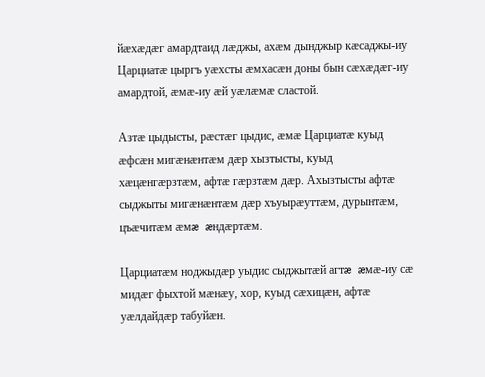йæхæдæг амардтаид лæджы, ахæм дынджыр кæсаджы-иу Царциатæ цыргъ уæхсты æмхасæн доны бын сæхæдæг-иу амардтой, æмæ-иу æй уæлæмæ сластой.

Азтæ цыдысты, рæстæг цыдис, æмæ Царциатæ куыд æфсæн мигæнæнтæм дæр хызтысты, куыд хæцæнгæрзтæм, афтæ гæрзтæм дæр. Ахызтысты афтæ сыджыты мигæнæнтæм дæр хъуырæуттæм, дурынтæм, цъæчитæм æмæ æндæртæм.

Царциатæм ноджыдæр уыдис сыджытæй агтæ æмæ-иу сæ мидæг фыхтой мæнæу, хор, куыд сæхицæн, афтæ уæлдайдæр табуйæн.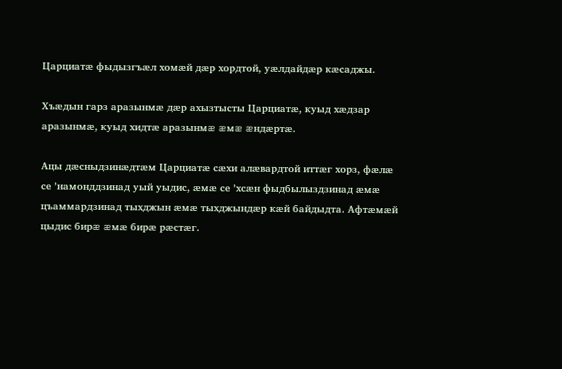Царциатæ фыдызгъæл хомæй дæр хордтой, уæлдайдæр кæсаджы.

Хъæдын гарз аразынмæ дæр ахызтысты Царциатæ, куыд хæдзар аразынмæ, куыд хидтæ аразынмæ æмæ æндæртæ.

Ацы дæсныдзинæдтæм Царциатæ сæхи алæвардтой иттæг хорз, фæлæ се ’намонддзинад уый уыдис, æмæ се ’хсæн фыдбылыздзинад æмæ цъаммардзинад тыхджын æмæ тыхджындæр кæй байдыдта. Афтæмæй цыдис бирæ æмæ бирæ рæстæг.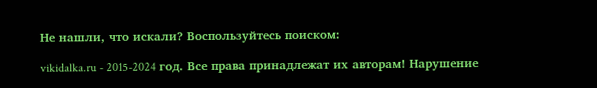Не нашли, что искали? Воспользуйтесь поиском:

vikidalka.ru - 2015-2024 год. Все права принадлежат их авторам! Нарушение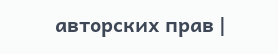авторских прав |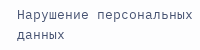Нарушение персональных данных